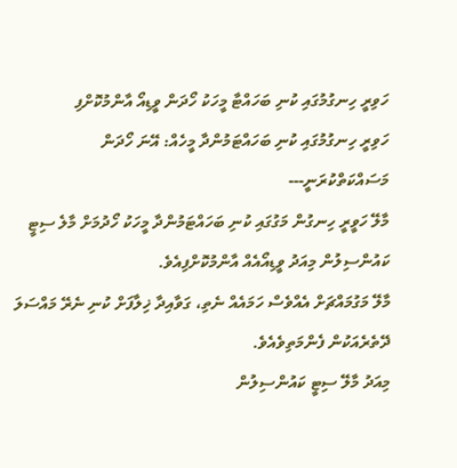ހަވިރީ ހިނގުމުގައި ކުނި ބަހައްޓާ މީހަކު ހޯދަން ވީޑިއޯ އާންމުކޮށްފި
ހަވިރީ ހިނގުމުގައި ކުނި ބަހައްޓަމުންދާ މީހެއް: އޭނަ ހޯދަން މަސައްކަތްކުރަނީ---
މާލޭ ހަވީރީ ހިނގުން މަގުގައި ކުނި ބަހައްޓަމުންދާ މީހަކު ހޯދުމަށް މާލެ ސިޓީ ކައުންސިލުން މިއަދު ވީޑިއޯއެއް އާންމުކޮށްފިއެވެ.
މާލޭ މަގުމައްޗަށް އެއްވެސް ހަމައެއް ނެތި، ގަވާއިދާ ޚިލާފަށް ކުނި ނެރޭ މައްސަލަ ދޭތެރެއަކުން ފެންމަތިވެއެވެ.
މިއަދު މާލޭ ސިޓީ ކައުންސިލުން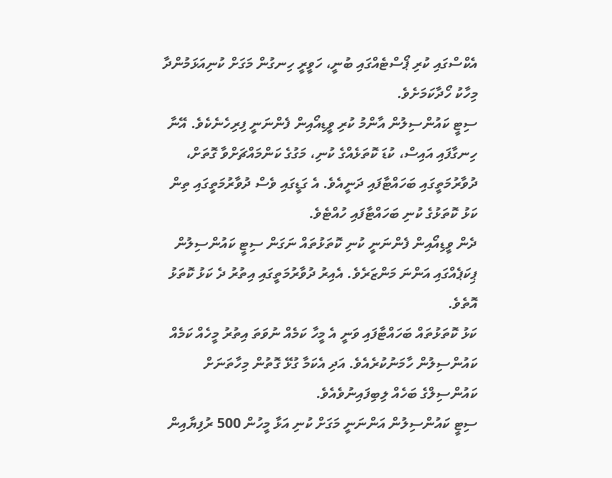އެކްސްގައި ކުރި ޕޯސްޓެއްގައި ބުނީ، ހަވީރީ ހިނގުން މަގަށް ކުނިއަޅަމުންދާ މިހާކު ހޯދާކަމަށެވެ.
ސިޓީ ކައުންސިލުން އާންމު ކުރި ވީޑިއޯއިން ފެންނަނީ ފިރިހެނެކެވެ. އޭނާ ހިނގާފައި އައިސް، ކުޑަ ކޮތަޅެއްގެ ކުނި، މަގުގެ ކަންމައްޗަށްވާ ގޮތަށް، ދުވާރުމަތީގައި ބަހައްޓާފައި ދަނީއެވެ. އެ ގަޑީގައި ވެސް ދުވާރުމަތީގައި ތިން ކަޅު ކޮތަޅުގެ ކުނި ބަހައްޓާފައި ހުއްޓެވެ.
ދެން ވީޑިއޯއިން ފެންނަނީ ކުނި ކޮތަޅުތައް ނަގަން ސިޓީ ކައުންސިލުން ޕިކަޕެއްގައި އަންނަ މަންޒަރެވެ. އެއިރު ދުވާރުމަތީގައި އިތުރު ދެ ކަޅު ކޮތަޅު އޮތެވެ.
ކަޅު ކޮތަޅުތައް ބަހައްޓާފައި ވަނީ އެ މީހާ ކަމެއް ނުވަތަ އިތުރު މީހެއް ކަމެއް ކައުންސިލުން ހާމަނުކުރެއެވެ. އަދި އެކަމާ ގުޅޭ ގޮތުން މިހާތަނަށް ކައުންސިލްގެ ބަހެއް ލިބިފައިނުވެއެވެ.
ސިޓީ ކައުންސިލުން އަންނަނީ މަގަށް ކުނި އަޅާ މީހުން 500 ރުފިޔާއިން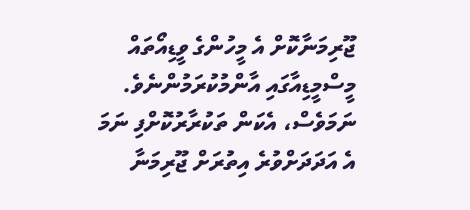ޖޫރިމަނާކޮށް އެ މީހުންގެ ވީޑިއޯތައް މީސްމީޑިއާގައި އާންމުކުރަމުންނެވެ. ނަމަވެސް، އެކަން ތަކުރާރުކޮށްފި ނަމަ އެ އަދަދަށްވުރެ އިތުރަށް ޖޫރިމަނާ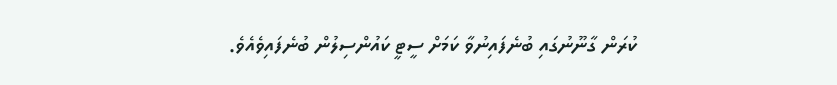ކުރަން ގާނޫނުގައި ބުނެފައިނުވާ ކަމަށް ސީޓީ ކައުންސިލުން ބުނެފައިވެއެވެ.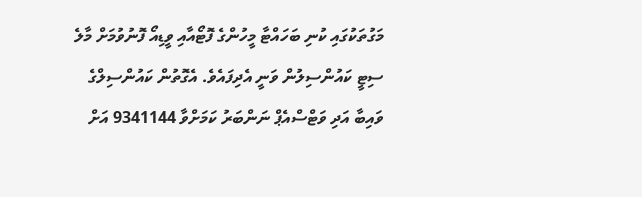މަގުތަކުގައި ކުނި ބަހައްޓާ މީހުންގެ ފޮޓޯއާއި ވީޑިއޯ ފޮނުވުމަށް މާލެ ސިޓީ ކައުންސިލުން ވަނީ އެދިފައެވެ. އެގޮތުން ކައުންސިލްގެ ވައިބާ އަދި ވަޓްސްއެޕް ނަންބަރު ކަމަށްވާ 9341144 އަށް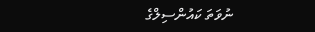ނުވަތަ ކައުންސިލްގެ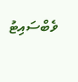ވެބްސައިޓު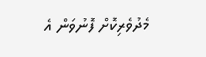މެދުވެރިކޮށް ފޮނުވަން އެ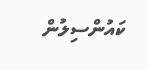ކައުންސިލުން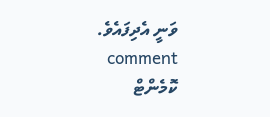ވަނީ އެދިފައެވެ.
comment ކޮމެންޓް